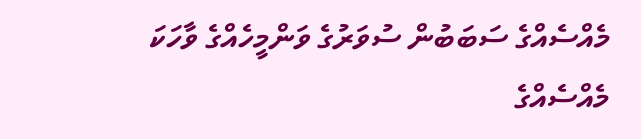މެއްސެއްގެ ސަބަބުން ސުވަރުގެ ވަންމީހެއްގެ ވާހަކަ
މެއްސެއްގެ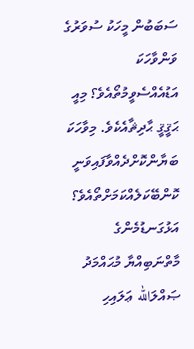ސަބަބުން މީހަކު ސުވަރުގެ ވަންވާހަކަ އަޑުއެއްސެވީމުތޯއެވެ؟ މިއީ ޙަޤީޤީ ޙާދިޘާއެކެވެ. މިވާހަކަ ބަޔާންކޮށްދެއްވާފައިވަނީ ކޮންބޭކަލެއްކަމަށްތޯއެވެ؟ އަޅުގަނޑުމެންގެ މާތްނަބިއްޔާ މުޙައްމަދު ޞައްލަالله ޢަލައިހި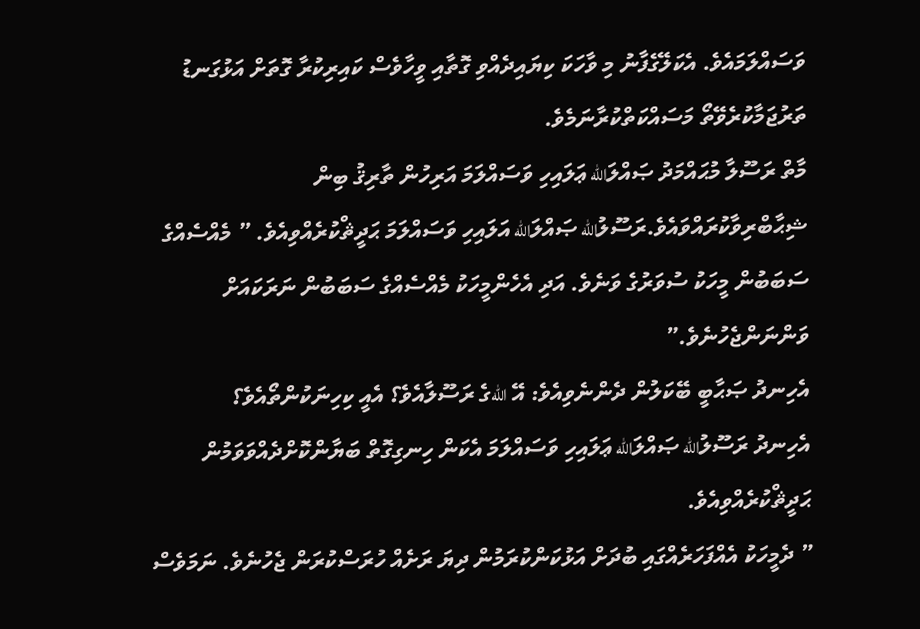ވަސައްލަމައެވެ. އެކަލޭގެފާނު މި ވާހަކަ ކިޔައިދެއްވި ގޮތާއި ވީހާވެސް ކައިރިކުރާ ގޮތަށް އަޅުގަނޑު ތަރުޖަމާކުރެވޭތޯ މަސައްކަތްކުރާނަމެވެ.
މާތް ރަސޫލާ މުޙައްމަދު ޞައްލަالله ޢަލައިހި ވަސައްލަމަ އަރިހުން ތާރިޤު ބިން ޝިޙާބްރިވާކުރައްވައެވެ.ރަސޫލުالله ޞައްލަالله އަލައިހި ވަސައްލަމަ ޙަދީޘްކުރެއްވިއެވެ. ” މެއްސެއްގެ ސަބަބުން މީހަކު ސުވަރުގެ ވަނެވެ. އަދި އެހެންމީހަކު މެއްސެއްގެ ސަބަބުން ނަރަކައަށް ވަންނަންޖެހުނެވެ.”
އެހިނދު ޞަޙާބީ ބޭކަލުން ދެންނެވިއެވެ: އޭ اللهގެ ރަސޫލާއެވެ؟ އެއީ ކިހިނަކުންތޯއެވެ؟
އެހިނދު ރަސޫލުالله ޞައްލަالله ޢަލައިހި ވަސައްލަމަ އެކަން ހިނގިގޮތް ބަޔާންކޮށްދެއްވަވަމުން ޙަދީޘްކުރެއްވިއެވެ.
” ދެމީހަކު އެއްފަހަރެއްގައި ބުދަށް އަޅުކަންކުރަމުން ދިޔަ ރަށެއް ހުރަސްކުރަން ޖެހުނެވެ. ނަމަވެސް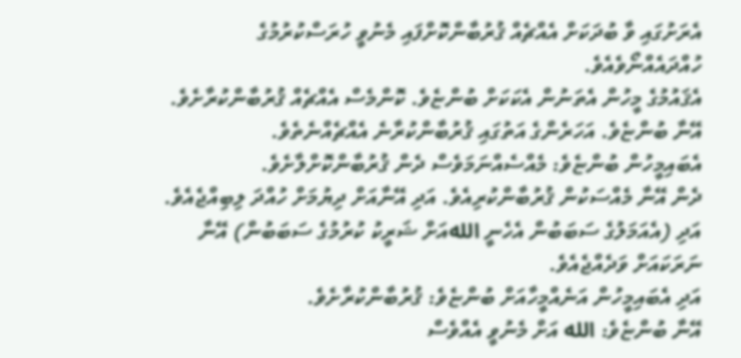އެރަށުގައި ވާ ބުދަކަށް އެއްޗެއް ޤުރުބާންކޮށްފައި މެނުވީ ހުރަސްކުރުމުގެ ހުއްދައެއްނޯވެއެވެ.
އެޤައުމުގެ މީހުން އެތަނުން އެކަކަށް ބުންޏެވެ. ކޮންމެސް އެއްޗެއް ޤުރުބާންކުރާށެވެ.
އޭނާ ބުންޏެވެ. އަހަރެންގެ އަތުގައި ޤުރުބާންކުރާނެ އެއްޗެއްނެތެވެ.
އެބައިމީހުން ބުންޏެވެ: މެއްސެއްނަމަވެސް ދެން ޤުރުބާންކޮށްލާށެވެ.
ދެން އޭނާ މެއްސަކުން ޤުރުބާންކުރިއެވެ. އަދި އޭނާއަށް ދިޔުމަށް ހުއްދަ ލިބިއްޖެއެވެ. އަދި (އެއަމަލުގެ ސަބަބުން އެހެނީ اللهއަށް ޝަރީކު ކުރުމުގެ ސަބަބުން) އޭނާ ނަރަކައަށް ވަދެއްޖެއެވެ.
އަދި އެބައިމީހުން އަނެއްމީހާއަށް ބުންޏެވެ: ޤުރުބާންކުރާށެވެ.
އޭނާ ބުންޏެވެ: الله އަށް މެނުވީ އެއްވެސް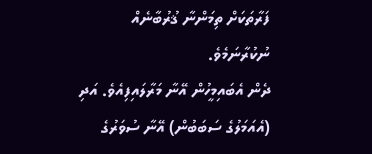ފަރާތަކަށް ތިމަންނާ ޤުރުބާނެއް ނުކުރާނަމެވެ.
ދެން އެބައިމީހުން އޭނާ މަރާލައިފިއެވެ. އަދި (އެއަމަލުގެ ސަބަބުން) އޭނާ ސުވަރުގެ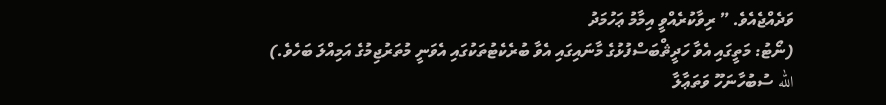ވަދެއްޖެއެވެ. ” ރިވާކުރެއްވީ އިމާމު ޢަހުމަދު
(ނޯޓު: މަތީގައި އެވާ ހަދީޘްބަސްފުޅުގެ މާނައިގައި އެވާ ބުރެކެޓުތަކުގައި އެވަނީ މުތަރުޖިމުގެ އަމިއްލަ ބަހެވެ.)
الله ސުބުހާނަހޫ ވަތަޢާލާ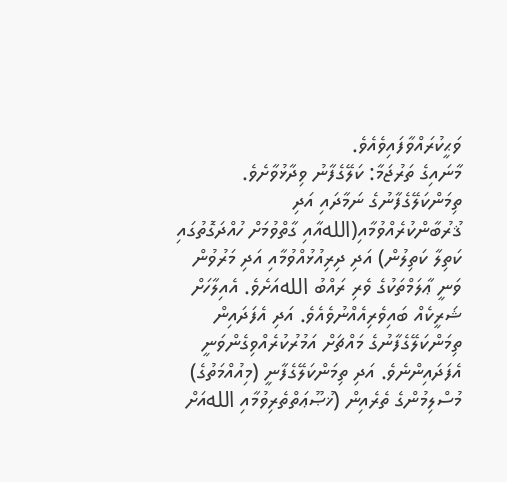ވަޙީކުރައްވާފައިވެއެވެ.
މާނައިގެ ތަރުޖަމާ: ކަލޭގެފާނު ވިދާޅުވާށެވެ. ތިމަންކަލޭގެފާނުގެ ނަމާދައި އަދި ޤުރުބާންކުރެއްވުމާއި(اللهއާއި ގާތްވުމަށް ހުއްދަގޮތުގައި ކަތިލާ ކަތިލުން) އަދި ދިރިއުޅުއްވުމާއި އަދި މަރުވުން ވަނީ ޢާލަމްތަކުގެ ވެރި ރައްބު اللهއަށެވެ. އެއިލާހަށް ޝަރީކެއް ބައިވެރިއެއްނުވެއެވެ. އަދި އެފަދައިން ތިމަންކަލޭގެފާނުގެ މައްޗަށް އަމުރުކުރެއްވިގެންވަނީ އެފަދައިންނެވެ. އަދި ތިމަންކަލޭގެފާނީ (މިއުއްމަތުގެ) މުސްލިމުންގެ ތެރެއިން (ޚުޞޫޢަތްތެރިވުމާއި اللهއަށް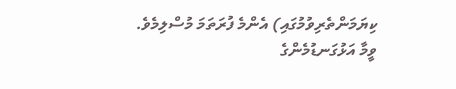ކިޔަމަންތެރިވުމުގައި) އެންމެ ފުރަތަމަ މުސްލިމެވެ.
ވީމާ އަޅުގަނޑުމެންގެ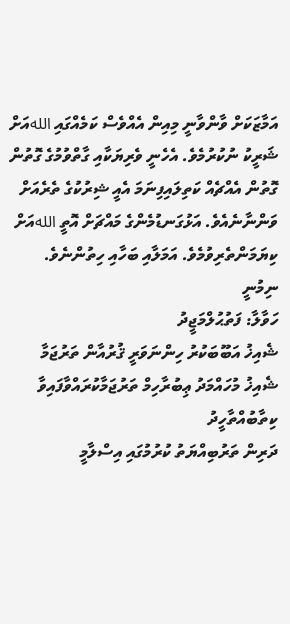އަމާޒަކަށް ވާންވާނީ މިއިން އެއްވެސް ކަމެއްގައި اللهއަށް ޝަރީކު ނުކުރުމެވެ. އެހެނީ ވެރިޔަކާއި ގާތްވުމުގެ ގޮތުން ގޮތުން އެއްޗެއް ކަތިލައިފިނަމަ އެއީ ޝިރުކުގެ ތެރެއަށް ވަންނާނެއެވެ. އަޅުގަނޑުމެންގެ މައްޗަށް އޮތީ اللهއަށް ކިޔަމަންތެރިވުމެވެ. އަމަލާއި ބަހާއި ހިތުންނެވެ.
ނިމުނީ
ހަވާލާ: ފަތުޙުލްމަޖީދު
ޝެއިޚު އަބޫބަކުރު ހިންނަވަރީ ޤުރުއާން ތަރުޖަމާ
ޝެއިޚު މުހައްމަދު ޢިބުރާހިމް ތަރުޖަމާކުރައްވާފައިވާ ކިތާބުއްތާހީދު
ދަރިން ތަރުބިއްޔަތު ކުރުމުގައި އިސްލާމީ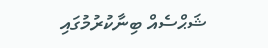ޝަޙްސެއް ބިނާކުރުމުގައި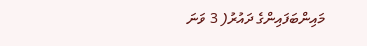މައިންބަފައިންގެ ދައުރު( 3 ވަނަ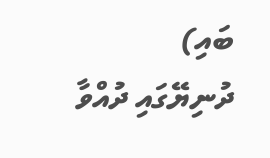ބައި)
ދުނިޔޭގައި ދުއްވާ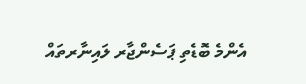އެންމެ ބޮޑެތި ޕަސެންޖާރ ލައިނާރތައް